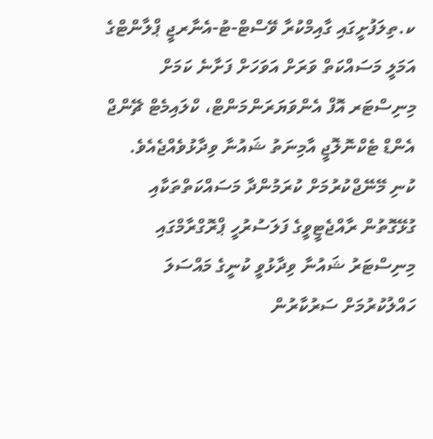ކ.ތިލަފުށީގައި ގާއިމްކުރާ ވޭސްޓް-ޓު-އެނާރޖީ ޕްލާންޓްގެ އަމަލީ މަސައްކަތް ވަރަށް އަވަހަށް ފަށާނެ ކަމަށް މިނިސްޓަރ އޮފް އެންވަޔަރަންމަންޓް، ކްލައިމެޓް ޗޭންޖް އެންޑް ޓެކްނޮލޮޖީ އާމިނަތު ޝައުނާ ވިދާޅުވެއްޖެއެވެ.
ކުނި މޭނޭޖްކުރުމަށް ކުރަމުންދާ މަސައްކަތްތަކާއި ގުޅޭގޮތުން ރާއްޖެޓީވީގެ ފަލަސުރުހީ ޕްރޮގްރާމްގައި މިނިސްޓަރު ޝައުނާ ވިދާޅުވީ ކުނީގެ މައްސަލަ ހައްލުކުރުމަށް ސަރުކާރުން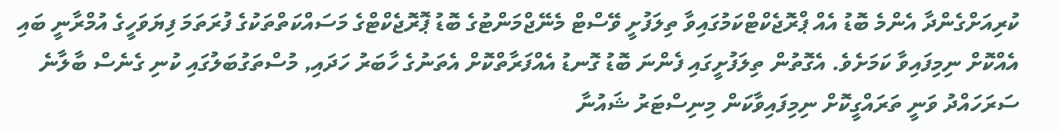ކުރިއަށްގެންދާ އެންމެ ބޮޑު އެއް ޕްރޮޖެކްޓްކަމުގައިވާ ތިލަފުށީ ވޭސްޓް މެނޭޖްމަންޓުގެ ބޮޑު ޕޮރޮޖެކްޓްގެ މަސައްކަތްތަކުގެ ފުރަތަމަ ފިޔަވަހީގެ އުމްރާނީ ބައި އެއްކޮށް ނިމިފައިވާ ކަމަށެވެ. އެގޮތުން ތިލަފުށީގައި ފެންނަ ބޮޑު ގޮނޑު އެއްފަރާތްކޮށް އެތަނުގެ ހާބަރު ހަދައި, މުސްތަގުބަލުގައި ކުނި ގެނެސް ބާލާނެ ސަރަހައްދު ވަނީ ތަރައްގީކޮށް ނިމިފައިވާކަން މިނިސްޓަރު ޝައުނާ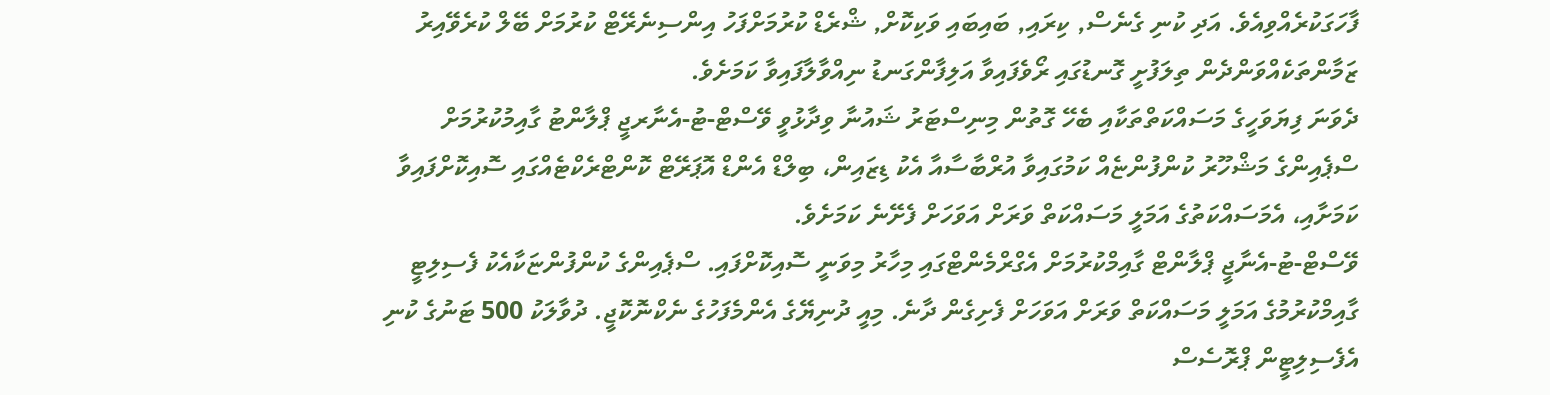ފާހަގަކުރެއްވިއެވެ. އަދި ކުނި ގެނެސް, ކިރައި, ބައިބައި ވަކިކޮށް, ޝްރެޑް ކުރުމަށްފަހު އިންސިނެރޭޓް ކުރުމަށް ބޭލް ކުރެވޭއިރު ޒަމާންތަކެއްވަންދެން ތިލަފުށީ ގޮނޑުގައި ރޯވެފައިވާ އަލިފާންގަނޑު ނިއްވާލާފައިވާ ކަމަށެވެ.
ދެވަނަ ފިޔަވަހީގެ މަސައްކަތްތަކާއި ބެހޭ ގޮތުން މިނިސްޓަރު ޝައުނާ ވިދާޅުވީ ވޭސްޓް-ޓު-އެނާރޖީ ޕްލާންޓު ގާއިމުކުރުމަށް ސްޕެއިންގެ މަޝްހޫރު ކުންފުންޏެއް ކަމުގައިވާ އުރްބާސާއާ އެކު ޑިޒައިން، ބިލްޑް އެންޑް އޮޕަރޭޓް ކޮންޓްރެކްޓެއްގައި ސޮއިކޮށްފައިވާ ކަމަށާއި، އެމަސައްކަތުގެ އަމަލީ މަސައްކަތް ވަރަށް އަވަހަށް ފެށޭނެ ކަމަށެވެ.
ވޭސްޓް-ޓު-އެނާޖީ ޕްލާންޓް ގާއިމްކުރުމަށް އެގްރްމެންޓްގައި މިހާރު މިވަނީ ސޮއިކޮށްފައި. ސްޕެއިންގެ ކުންފުންޏަކާއެކު ފެސިލިޓީ ގާއިމްކުރުމުގެ އަމަލީ މަސައްކަތް ވަރަށް އަވަހަށް ފެށިގެން ދާނެ. މިއީ ދުނިޔޭގެ އެންމެފަހުގެ ނެކްނޮކޮޖީ. ދުވާލަކު 500 ޓަނުގެ ކުނި އެފެސިލިޓީން ޕްރޮސެސް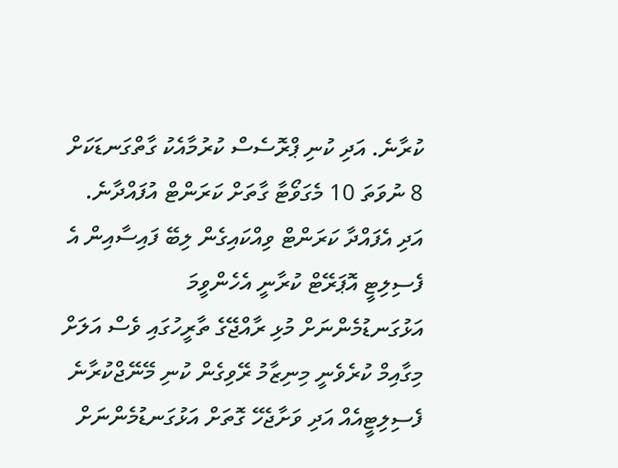ކުރާނެ. އަދި ކުނި ޕްރޮސެސް ކުރުމާއެކު ގާތްގަނޑަކަށް 8 ނުވަތަ 10 މެގަވޯޓާ ގާތަށް ކަރަންޓް އުފައްދާނެ. އަދި އެފައްދާ ކަރަންޓް ވިއްކައިގެން ލިބޭ ފައިސާއިން އެ ފެސިލިޓީ އޮޕަރޭޓް ކުރާނީ އެހެންވީމަ އަޅުގަނޑުމެންނަށް މުޅި ރާއްޖޭގެ ތާރީހުގައި ވެސް އަލަށް މިގާއިމް ކުރެވެނީ މިނިޒާމު ރޭވިގެން ކުނި މޭނޭޖްކުރާނެ ފެސިލިޓީއެއް އަދި ވަށާޖެހޭ ގޮތަށް އަޅުގަނޑުމެންނަށް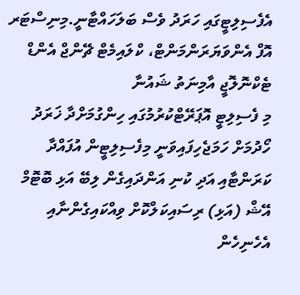އެފެސިލިޓީގައި ހަރަދު ވެސް ބަލަހައްޓާނީ.މިނިސްޓަރ އޮފް އެންވަޔަރަންމަންޓް، ކްލައިމެޓް ޗޭންޖް އެންޑް ޓެކްނޮލޮޖީ އާމިނަތު ޝައުނާ
މި ފެސިލިޓީ އޮޕަރޭޓްކުރުމުގައި ހިންގުމަށްދާ ޚަރަދު ހޯދުމަށް ހަމަޖެހިފައިވަނީ މިފެސިލިޓީން އުފައްދާ ކަރަންޓާއި އަދި ކުނި އަންދައިގެން ލިބޭ އަޅި ބޮޓޮމް އޭޝް (އަޅި) ރިސައިކަލްކޮށް ވިއްކައިގެންނާއި އެހެނިހެން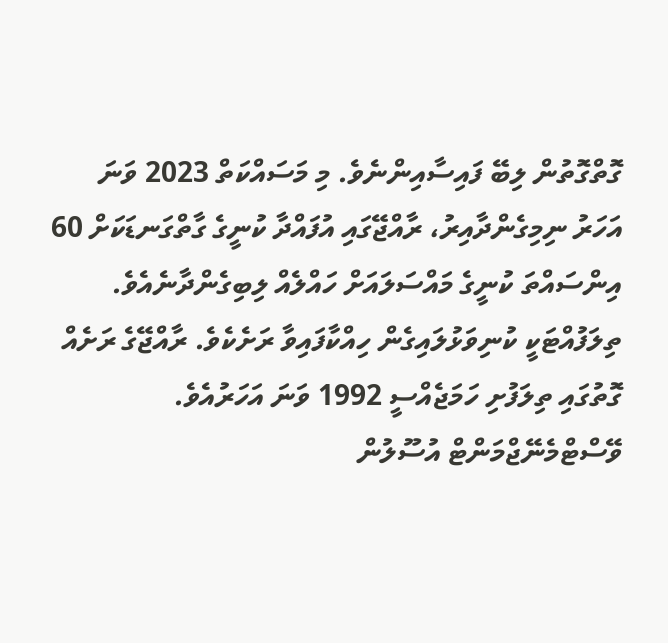ގޮތްގޮތުން ލިބޭ ފައިސާއިންނެވެ. މި މަސައްކަތް 2023 ވަނަ އަހަރު ނިމިގެންދާއިރު، ރާއްޖޭގައި އުފައްދާ ކުނީގެ ގާތްގަނޑަކަށް 60 އިންސައްތަ ކުނީގެ މައްސަލައަށް ހައްލެއް ލިބިގެންދާނެއެވެ.
ތިލަފުއްޓަކީ ކުނިވަޅުލައިގެން ހިއްކާފައިވާ ރަށެކެވެ. ރާއްޖޭގެ ރަށެއް ގޮތުގައި ތިލަފުށި ހަމަޖެއްސީ 1992 ވަނަ އަހަރުއެވެ. ވޭސްޓްމެނޭޖްމަންޓް އުސޫލުން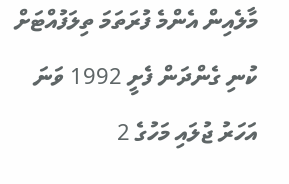މާލެއިން އެންމެ ފުރަތަމަ ތިލަފުއްޓަށް ކުނި ގެންދަން ފެށީ 1992 ވަނަ އަހަރު ޖުލައި މަހުގެ 2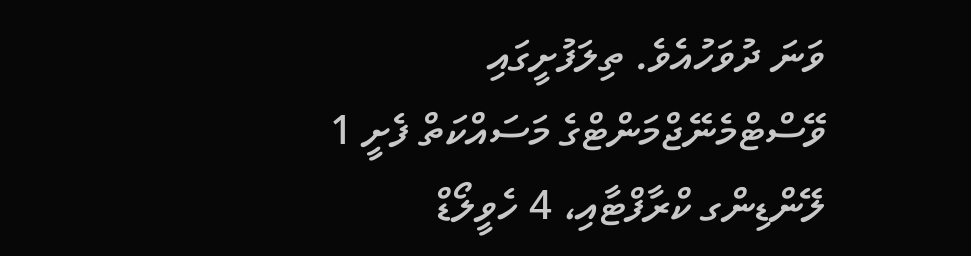ވަނަ ދުވަހުއެވެ. ތިލަފުށީގައި ވޭސްޓްމެނޭޖްމަންޓްގެ މަސައްކަތް ފެށީ 1 ލޭންޑިންގ ކްރާފްޓާއި، 4 ހެވީލޯޑް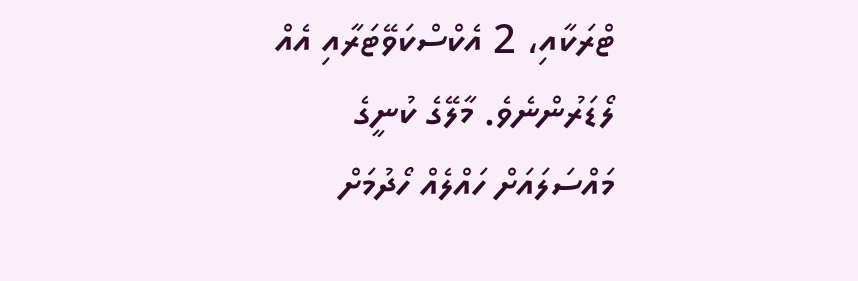ޓްރަކާއި، 2 އެކްސްކަވޭޓަރާއި އެއް ލޯޑަރުންނެވެ. މާލޭގެ ކުނީގެ މައްސަލައަށް ހައްލެއް ހޯދުމަށް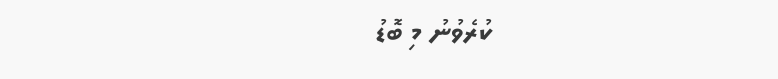ކުރެވުނު މި ބޮޑު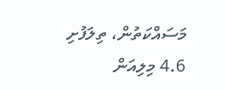މަސައްކަތުން، ތިލަފުށި 4.6 މިލިއަން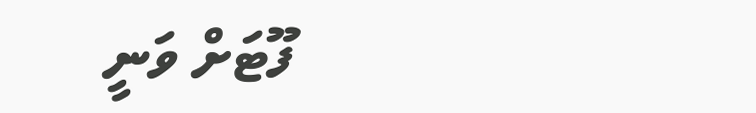ފޫޓަށް ވަނީ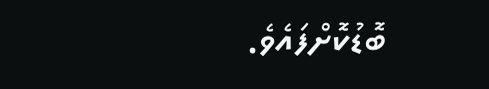ބޮޑުކޮށްފައެވެ.